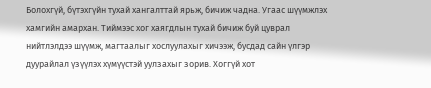Болохгүй, бүтэхгүйн тухай хангалттай ярьж, бичиж чадна. Угаас шүүмжлэх хамгийн амархан. Тиймээс хог хаягдлын тухай бичиж буй цуврал нийтлэлдээ шүүмж, магтаалыг хослуулахыг хичээж, бусдад сайн үлгэр дуурайлал үзүүлэх хүмүүстэй уулзахыг зорив. Хоггүй хот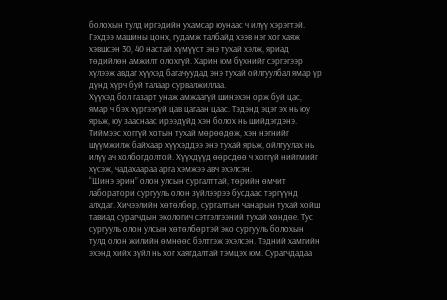болохын тулд иргэдийн ухамсар юунаас ч илүү хэрэгтэй. Гэхдээ машины цонх, гудамж талбайд хээв нэг хог хаяж хэвшсэн 30, 40 настай хүмүүст энэ тухай хэлж, яриад төдийлөн амжилт олохгүй. Харин юм бүхнийг сэргэгээр хүлээж авдаг хүүхэд багачуудад энэ тухай ойлгуулбал ямар үр дүнд хүрч буй талаар сурвалжиллаа.
Хүүхэд бол газарт унаж амжаагүй шинэхэн орж буй цас, ямар ч бэх хүргээгүй цав цагаан цаас. Тэдэнд эцэг эх нь юу ярьж, юу зааснаас ирээдүйд хэн болох нь шийдэгдэнэ. Тиймээс хоггүй хотын тухай мөрөөдөж, хэн нэгнийг шүүмжилж байхаар хүүхэддээ энэ тухай ярьж, ойлгуулах нь илүү ач холбогдолтой. Хүүхдүүд өөрсдөө ч хоггүй нийгмийг хүсэж, чадахаараа арга хэмжээ авч эхэлсэн.
“Шинэ эрин” олон улсын сургалттай, төрийн өмчит лаборатори сургууль олон зүйлээрээ бусдаас тэргүүнд алхдаг. Хичээлийн хөтөлбөр, сургалтын чанарын тухай хойш тавиад сурагчдын экологич сэтгэлгээний тухай хөндөе. Тус сургууль олон улсын хөтөлбөртэй эко сургууль болохын тулд олон жилийн өмнөөс бэлтгэж эхэлсэн. Тэдний хамгийн эхэнд хийх зүйл нь хог хаягдалтай тэмцэх юм. Сурагчдадаа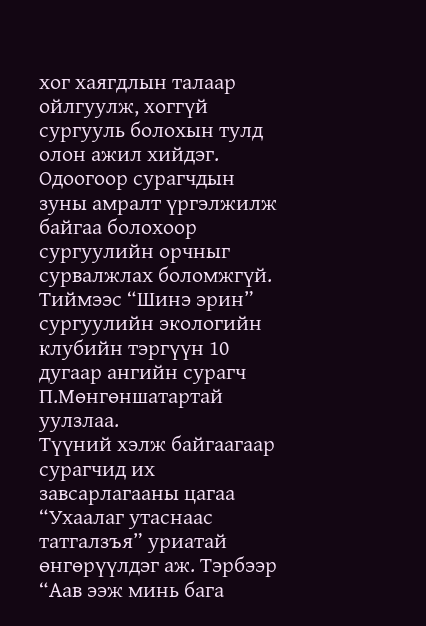хог хаягдлын талаар ойлгуулж, хоггүй сургууль болохын тулд олон ажил хийдэг. Одоогоор сурагчдын зуны амралт үргэлжилж байгаа болохоор сургуулийн орчныг сурвалжлах боломжгүй. Тиймээс “Шинэ эрин” сургуулийн экологийн клубийн тэргүүн 10 дугаар ангийн сурагч П.Мөнгөншатартай уулзлаа.
Түүний хэлж байгаагаар сурагчид их завсарлагааны цагаа “Ухаалаг утаснаас татгалзъя” уриатай өнгөрүүлдэг аж. Тэрбээр “Аав ээж минь бага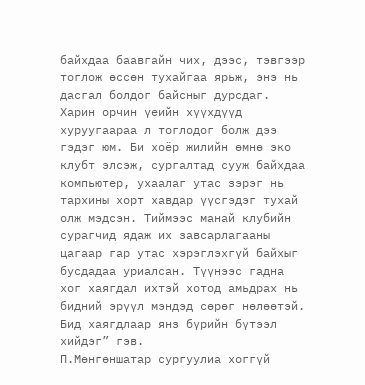байхдаа баавгайн чих, дээс, тэвгээр тоглож өссөн тухайгаа ярьж, энэ нь дасгал болдог байсныг дурсдаг. Харин орчин үеийн хүүхдүүд хуруугаараа л тоглодог болж дээ гэдэг юм. Би хоёр жилийн өмнө эко клубт элсэж, сургалтад сууж байхдаа компьютер, ухаалаг утас зэрэг нь тархины хорт хавдар үүсгэдэг тухай олж мэдсэн. Тиймээс манай клубийн сурагчид ядаж их завсарлагааны цагаар гар утас хэрэглэхгүй байхыг бусдадаа уриалсан. Түүнээс гадна хог хаягдал ихтэй хотод амьдрах нь бидний эрүүл мэндэд сөрөг нөлөөтэй. Бид хаягдлаар янз бүрийн бүтээл хийдэг” гэв.
П.Мөнгөншатар сургуулиа хоггүй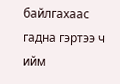байлгахаас гадна гэртээ ч ийм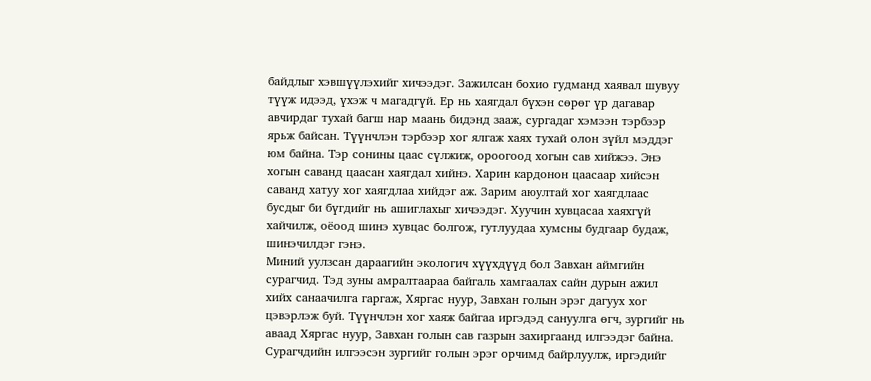байдлыг хэвшүүлэхийг хичээдэг. Зажилсан бохио гудманд хаявал шувуу түүж идээд, үхэж ч магадгүй. Ер нь хаягдал бүхэн сөрөг үр дагавар авчирдаг тухай багш нар маань бидэнд зааж, сургадаг хэмээн тэрбээр ярьж байсан. Түүнчлэн тэрбээр хог ялгаж хаях тухай олон зүйл мэддэг юм байна. Тэр сонины цаас сүлжиж, ороогоод хогын сав хийжээ. Энэ хогын саванд цаасан хаягдал хийнэ. Харин кардонон цаасаар хийсэн саванд хатуу хог хаягдлаа хийдэг аж. Зарим аюултай хог хаягдлаас бусдыг би бүгдийг нь ашиглахыг хичээдэг. Хуучин хувцасаа хаяхгүй хайчилж, оёоод шинэ хувцас болгож, гутлуудаа хумсны будгаар будаж, шинэчилдэг гэнэ.
Миний уулзсан дараагийн экологич хүүхдүүд бол Завхан аймгийн сурагчид. Тэд зуны амралтаараа байгаль хамгаалах сайн дурын ажил хийх санаачилга гаргаж, Хяргас нуур, Завхан голын эрэг дагуух хог цэвэрлэж буй. Түүнчлэн хог хаяж байгаа иргэдэд сануулга өгч, зургийг нь аваад Хяргас нуур, Завхан голын сав газрын захиргаанд илгээдэг байна. Сурагчдийн илгээсэн зургийг голын эрэг орчимд байрлуулж, иргэдийг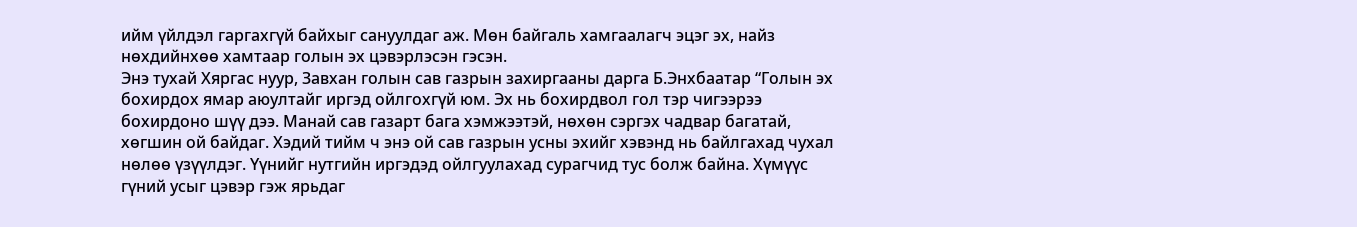ийм үйлдэл гаргахгүй байхыг сануулдаг аж. Мөн байгаль хамгаалагч эцэг эх, найз нөхдийнхөө хамтаар голын эх цэвэрлэсэн гэсэн.
Энэ тухай Хяргас нуур, Завхан голын сав газрын захиргааны дарга Б.Энхбаатар “Голын эх бохирдох ямар аюултайг иргэд ойлгохгүй юм. Эх нь бохирдвол гол тэр чигээрээ бохирдоно шүү дээ. Манай сав газарт бага хэмжээтэй, нөхөн сэргэх чадвар багатай, хөгшин ой байдаг. Хэдий тийм ч энэ ой сав газрын усны эхийг хэвэнд нь байлгахад чухал нөлөө үзүүлдэг. Үүнийг нутгийн иргэдэд ойлгуулахад сурагчид тус болж байна. Хүмүүс гүний усыг цэвэр гэж ярьдаг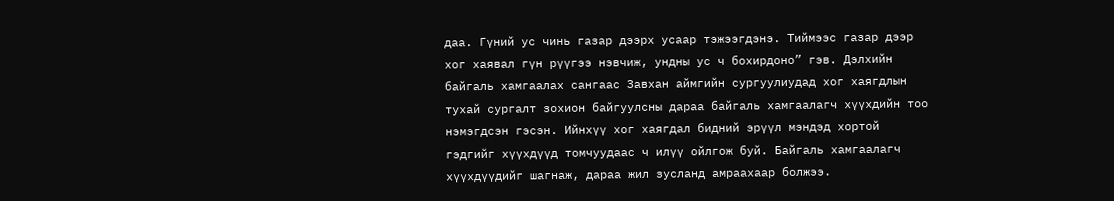даа. Гүний ус чинь газар дээрх усаар тэжээгдэнэ. Тиймээс газар дээр хог хаявал гүн рүүгээ нэвчиж, ундны ус ч бохирдоно” гэв. Дэлхийн байгаль хамгаалах сангаас Завхан аймгийн сургуулиудад хог хаягдлын тухай сургалт зохион байгуулсны дараа байгаль хамгаалагч хүүхдийн тоо нэмэгдсэн гэсэн. Ийнхүү хог хаягдал бидний эрүүл мэндэд хортой гэдгийг хүүхдүүд томчуудаас ч илүү ойлгож буй. Байгаль хамгаалагч хүүхдүүдийг шагнаж, дараа жил зусланд амраахаар болжээ.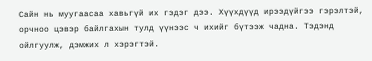Сайн нь муугаасаа хавьгүй их гэдэг дээ. Хүүхдүүд ирээдүйгээ гэрэлтэй, орчноо цэвэр байлгахын тулд үүнээс ч ихийг бүтээж чадна. Тэдэнд ойлгуулж, дэмжих л хэрэгтэй.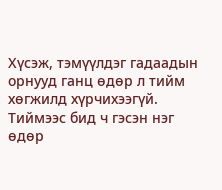Хүсэж, тэмүүлдэг гадаадын орнууд ганц өдөр л тийм хөгжилд хүрчихээгүй. Тиймээс бид ч гэсэн нэг өдөр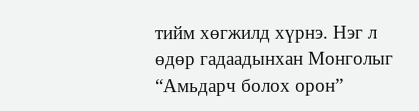тийм хөгжилд хүрнэ. Нэг л өдөр гадаадынхан Монголыг “Амьдарч болох орон”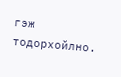гэж тодорхойлно.